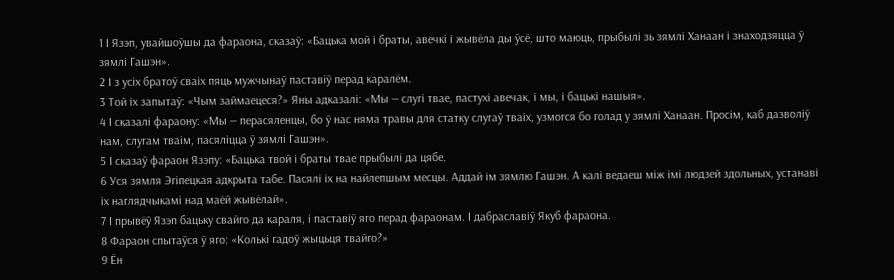1 І Язэп, увайшоўшы да фараона, сказаў: «Бацька мой і браты, авечкі і жывёла ды ўсё, што маюць, прыбылі зь зямлі Ханаан і знаходзяцца ў зямлі Гашэн».
2 І з усіх братоў сваіх пяць мужчынаў паставіў перад каралём.
3 Той іх запытаў: «Чым займаецеся?» Яны адказалі: «Мы — слугі твае, пастухі авечак, і мы, і бацькі нашыя».
4 І сказалі фараону: «Мы — перасяленцы, бо ў нас няма травы для статку слугаў тваіх, узмогся бо голад у зямлі Ханаан. Просім, каб дазволіў нам, слугам тваім, пасяліцца ў зямлі Гашэн».
5 І сказаў фараон Язэпу: «Бацька твой і браты твае прыбылі да цябе.
6 Уся зямля Эгіпецкая адкрыта табе. Пасялі іх на найлепшым месцы. Аддай ім зямлю Гашэн. А калі ведаеш між імі людзей здольных, устанаві іх наглядчыкамі над маёй жывёлай».
7 І прывёў Язэп бацьку свайго да караля, і паставіў яго перад фараонам. І дабраславіў Якуб фараона.
8 Фараон спытаўся ў яго: «Колькі гадоў жыцьця твайго?»
9 Ён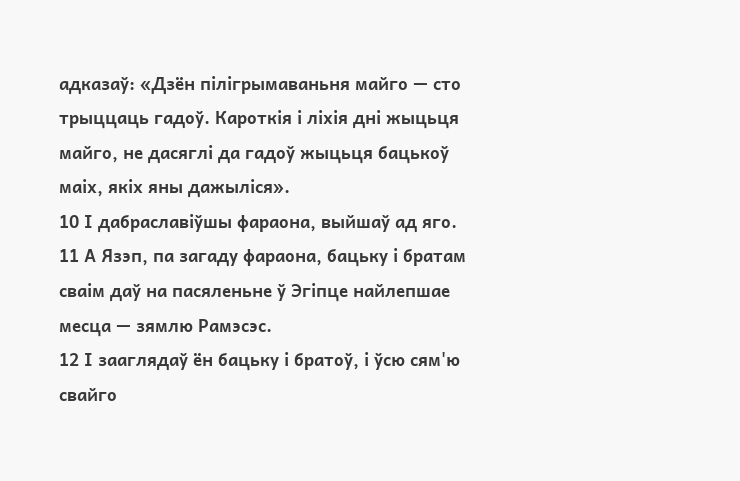адказаў: «Дзён пілігрымаваньня майго — сто трыццаць гадоў. Кароткія і ліхія дні жыцьця майго, не дасяглі да гадоў жыцьця бацькоў маіх, якіх яны дажыліся».
10 І дабраславіўшы фараона, выйшаў ад яго.
11 А Язэп, па загаду фараона, бацьку і братам сваім даў на пасяленьне ў Эгіпце найлепшае месца — зямлю Рамэсэс.
12 І зааглядаў ён бацьку і братоў, і ўсю сям'ю свайго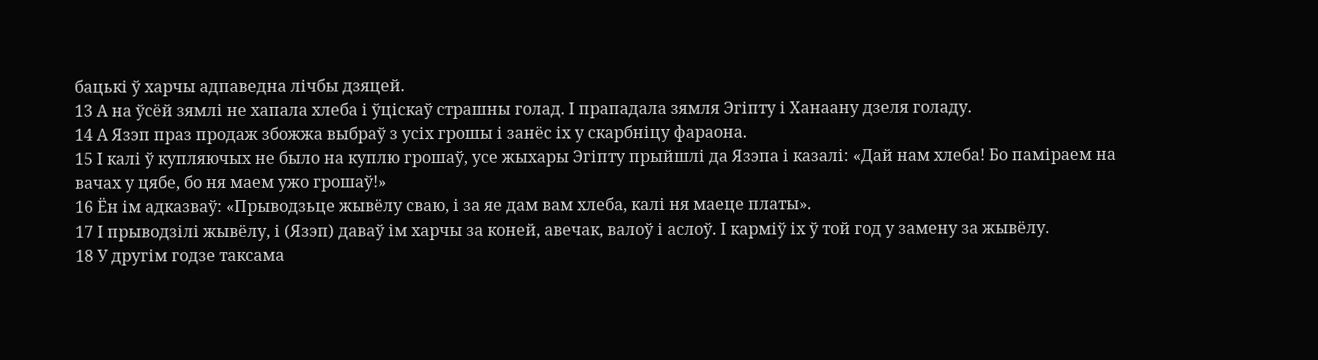бацькі ў харчы адпаведна лічбы дзяцей.
13 А на ўсёй зямлі не хапала хлеба і ўціскаў страшны голад. І прападала зямля Эгіпту і Ханаану дзеля голаду.
14 А Язэп праз продаж збожжа выбраў з усіх грошы і занёс іх у скарбніцу фараона.
15 І калі ў купляючых не было на куплю грошаў, усе жыхары Эгіпту прыйшлі да Язэпа і казалі: «Дай нам хлеба! Бо паміраем на вачах у цябе, бо ня маем ужо грошаў!»
16 Ён ім адказваў: «Прыводзьце жывёлу сваю, і за яе дам вам хлеба, калі ня маеце платы».
17 І прыводзілі жывёлу, і (Язэп) даваў ім харчы за коней, авечак, валоў і аслоў. І карміў іх ў той год у замену за жывёлу.
18 У другім годзе таксама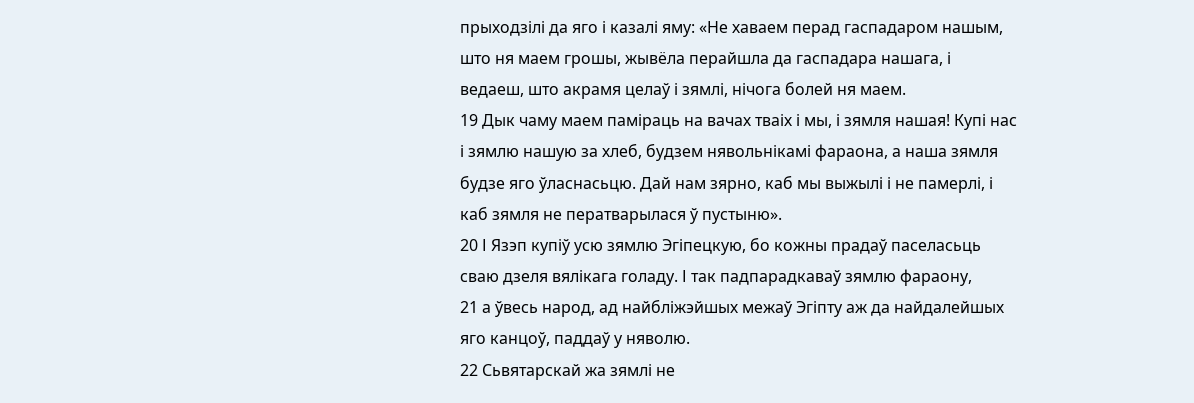прыходзілі да яго і казалі яму: «Не хаваем перад гаспадаром нашым, што ня маем грошы, жывёла перайшла да гаспадара нашага, і ведаеш, што акрамя целаў і зямлі, нічога болей ня маем.
19 Дык чаму маем паміраць на вачах тваіх і мы, і зямля нашая! Купі нас і зямлю нашую за хлеб, будзем нявольнікамі фараона, а наша зямля будзе яго ўласнасьцю. Дай нам зярно, каб мы выжылі і не памерлі, і каб зямля не ператварылася ў пустыню».
20 І Язэп купіў усю зямлю Эгіпецкую, бо кожны прадаў паселасьць сваю дзеля вялікага голаду. І так падпарадкаваў зямлю фараону,
21 а ўвесь народ, ад найбліжэйшых межаў Эгіпту аж да найдалейшых яго канцоў, паддаў у няволю.
22 Сьвятарскай жа зямлі не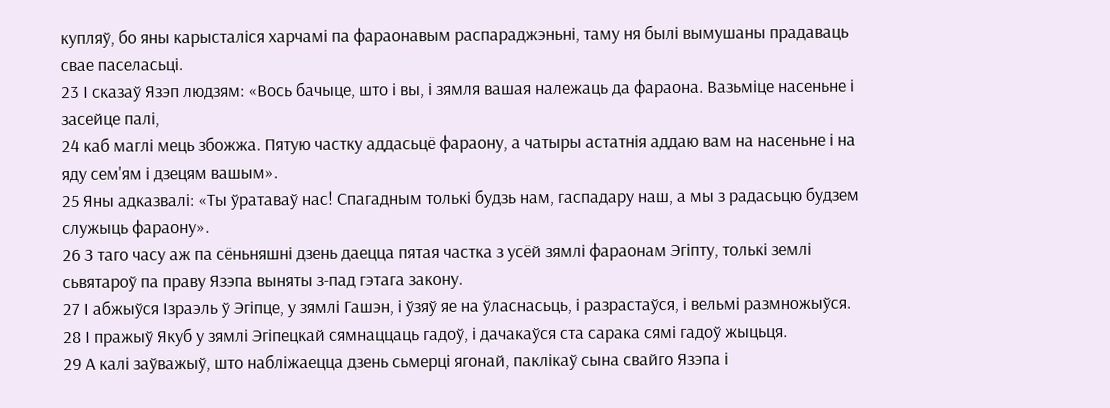купляў, бо яны карысталіся харчамі па фараонавым распараджэньні, таму ня былі вымушаны прадаваць свае паселасьці.
23 І сказаў Язэп людзям: «Вось бачыце, што і вы, і зямля вашая належаць да фараона. Вазьміце насеньне і засейце палі,
24 каб маглі мець збожжа. Пятую частку аддасьцё фараону, а чатыры астатнія аддаю вам на насеньне і на яду сем'ям і дзецям вашым».
25 Яны адказвалі: «Ты ўратаваў нас! Спагадным толькі будзь нам, гаспадару наш, а мы з радасьцю будзем служыць фараону».
26 З таго часу аж па сёньняшні дзень даецца пятая частка з усёй зямлі фараонам Эгіпту, толькі землі сьвятароў па праву Язэпа выняты з-пад гэтага закону.
27 І абжыўся Ізраэль ў Эгіпце, у зямлі Гашэн, і ўзяў яе на ўласнасьць, і разрастаўся, і вельмі размножыўся.
28 І пражыў Якуб у зямлі Эгіпецкай сямнаццаць гадоў, і дачакаўся ста сарака сямі гадоў жыцьця.
29 А калі заўважыў, што набліжаецца дзень сьмерці ягонай, паклікаў сына свайго Язэпа і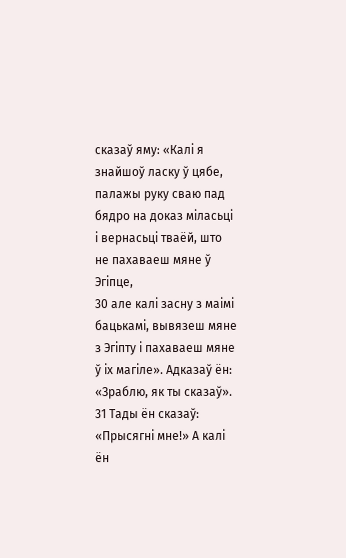сказаў яму: «Калі я знайшоў ласку ў цябе, палажы руку сваю пад бядро на доказ міласьці і вернасьці тваёй, што не пахаваеш мяне ў Эгіпце,
30 але калі засну з маімі бацькамі, вывязеш мяне з Эгіпту і пахаваеш мяне ў іх магіле». Адказаў ён: «Зраблю, як ты сказаў».
31 Тады ён сказаў: «Прысягні мне!» А калі ён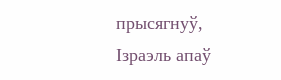прысягнуў, Ізраэль апаў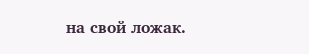на свой ложак.